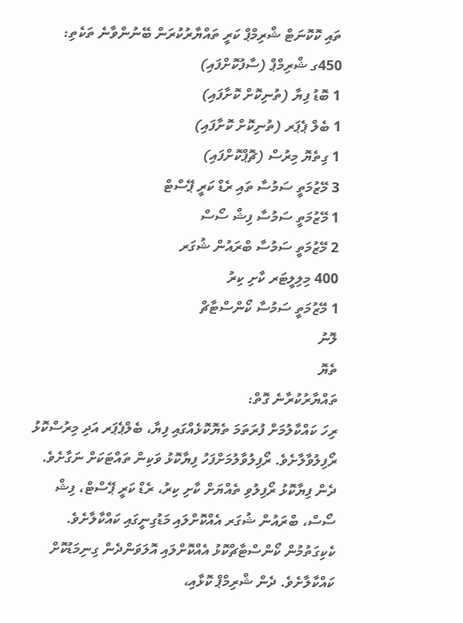ތައި ކޮކޮނަޓް ޝްރިމްޕް ކަރީ ތައްޔާރުކުރަން ބޭނުންވާނެ ތަކެތި:
450ގ ޝްރިމްޕް (ސާފުކޮށްފައި)
1 ބޮޑު ފިޔާ (ތުނިކޮށް ކޮށާފައި)
1 ބެލް ޕެޕަރ (ތުނިކޮށް ކޮށާފައި)
1 ގިތެޔޮ މިރުސް (ޗޮޕްކޮށްފައި)
3 މޭޒުމަތީ ސަމުސާ ތައި ރެޑް ކަރީ ޕޭސްޓް
1 މޭޒުމަތީ ސަމުސާ ފިޝް ސޯސް
2 މޭޒުމަތީ ސަމުސާ ބްރައުން ޝުގަރ
400 މިލިލީޓަރ ކާށި ކިރު
1 މޭޒުމަތީ ސަމުސާ ކޯންސްޓާޗް
ލޮނު
ތެޔޮ
ތައްޔާރުކުރާނެ ގޮތް:
ރިހަ ކައްކާލުމަށް ފުރަތަމަ ތެޔޮކޮޅެއްގައި ފިޔާ، ބެލްޕެޕަރ އަދި މިރުސްކޮޅު ރޯފިލުވާލާށެވެ. ރޯފިލުވާލުމަށްފަހު ފިޔާކޮޅު ވަކިން ތައްޓަކަށް ނަގާށެވެ. ދެން ފިޔާކޮޅު ރޯފިލުވި ތެއްޔަށް ކާށި ކިރު، ރެޑް ކަރީ ޕޭސްޓް، ފިޝް ސޯސް، ބްރައުން ޝުގަރ އެއްކޮށްލައި މަޑުގިނީގައި ކައްކާލާށެވެ. ކެކިގަތުމުން ކޯންސްޓާޗްކޮޅު އެއްކޮށްލައި އޮލަވަންދެން ގިނިމަޑުކޮށް ކައްކާލާށެވެ. ދެން ޝްރިމްޕް ކޮޅާއި،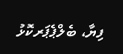ފިޔާ، ބެލްޕެޕަރކޮޅު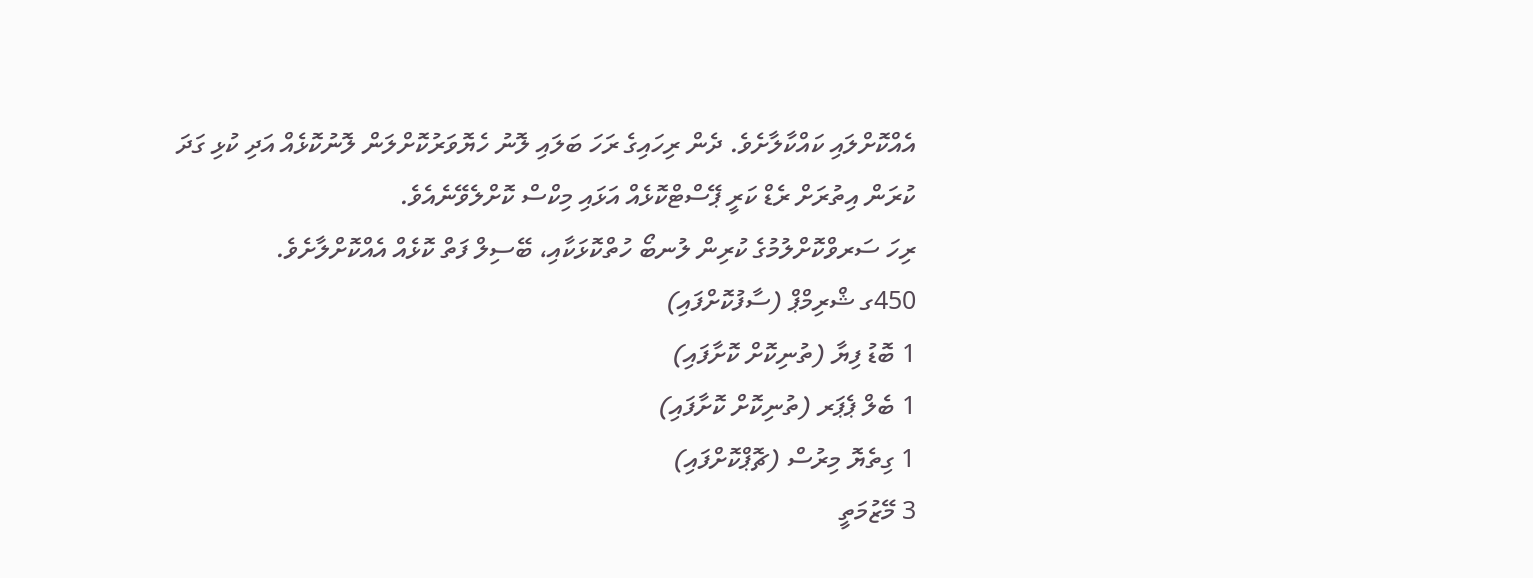އެއްކޮށްލައި ކައްކާލާށެވެ. ދެން ރިހައިގެ ރަހަ ބަލައި ލޮނު ހެޔޮވަރުކޮށްލަން ލޮނުކޮޅެއް އަދި ކުޅި ގަދަ ކުރަން އިތުރަށް ރެޑް ކަރީ ޕޭސްޓްކޮޅެއް އަޅައި މިކްސް ކޮށްލެވޭނެއެވެ.
ރިހަ ސަރވްކޮށްލުމުގެ ކުރިން ލުނބޯ ހުތްކޮޅަކާއި، ބޭސިލް ފަތް ކޮޅެއް އެއްކޮށްލާށެވެ.
450ގ ޝްރިމްޕް (ސާފުކޮށްފައި)
1 ބޮޑު ފިޔާ (ތުނިކޮށް ކޮށާފައި)
1 ބެލް ޕެޕަރ (ތުނިކޮށް ކޮށާފައި)
1 ގިތެޔޮ މިރުސް (ޗޮޕްކޮށްފައި)
3 މޭޒުމަތީ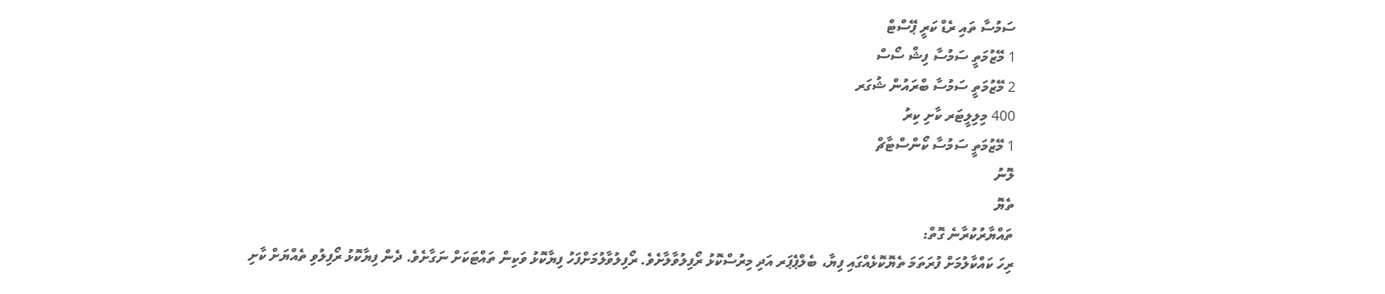ސަމުސާ ތައި ރެޑް ކަރީ ޕޭސްޓް
1 މޭޒުމަތީ ސަމުސާ ފިޝް ސޯސް
2 މޭޒުމަތީ ސަމުސާ ބްރައުން ޝުގަރ
400 މިލިލީޓަރ ކާށި ކިރު
1 މޭޒުމަތީ ސަމުސާ ކޯންސްޓާޗް
ލޮނު
ތެޔޮ
ތައްޔާރުކުރާނެ ގޮތް:
ރިހަ ކައްކާލުމަށް ފުރަތަމަ ތެޔޮކޮޅެއްގައި ފިޔާ، ބެލްޕެޕަރ އަދި މިރުސްކޮޅު ރޯފިލުވާލާށެވެ. ރޯފިލުވާލުމަށްފަހު ފިޔާކޮޅު ވަކިން ތައްޓަކަށް ނަގާށެވެ. ދެން ފިޔާކޮޅު ރޯފިލުވި ތެއްޔަށް ކާށި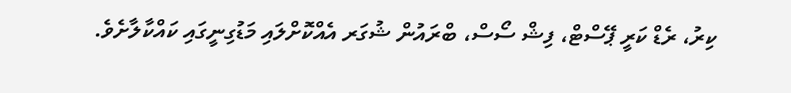ކިރު، ރެޑް ކަރީ ޕޭސްޓް، ފިޝް ސޯސް، ބްރައުން ޝުގަރ އެއްކޮށްލައި މަޑުގިނީގައި ކައްކާލާށެވެ.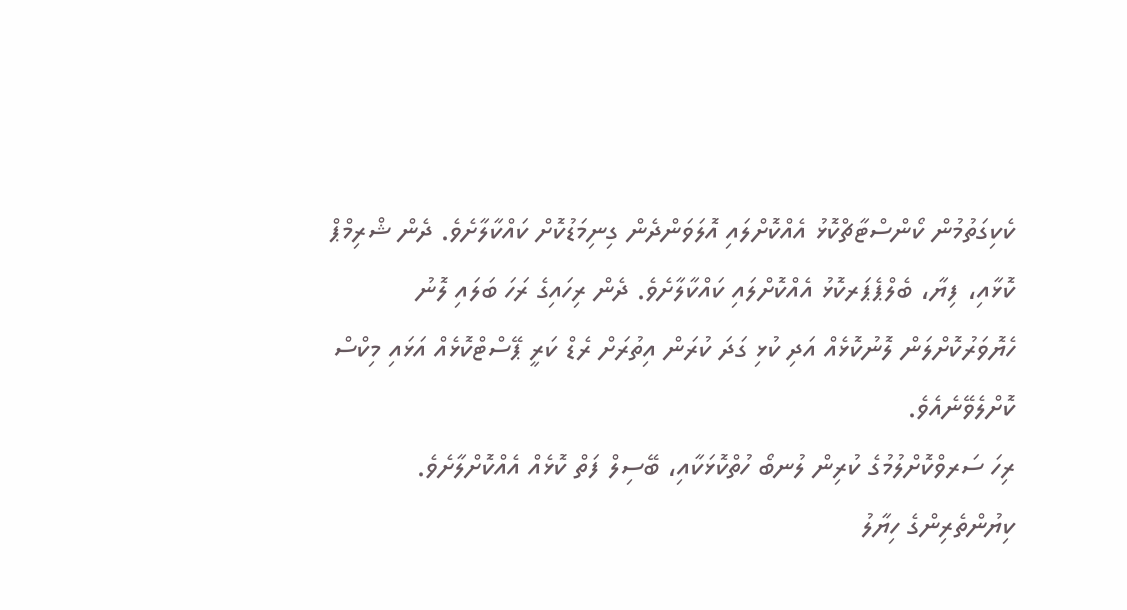ކެކިގަތުމުން ކޯންސްޓާޗްކޮޅު އެއްކޮށްލައި އޮލަވަންދެން ގިނިމަޑުކޮށް ކައްކާލާށެވެ. ދެން ޝްރިމްޕް ކޮޅާއި، ފިޔާ، ބެލްޕެޕަރކޮޅު އެއްކޮށްލައި ކައްކާލާށެވެ. ދެން ރިހައިގެ ރަހަ ބަލައި ލޮނު ހެޔޮވަރުކޮށްލަން ލޮނުކޮޅެއް އަދި ކުޅި ގަދަ ކުރަން އިތުރަށް ރެޑް ކަރީ ޕޭސްޓްކޮޅެއް އަޅައި މިކްސް ކޮށްލެވޭނެއެވެ.
ރިހަ ސަރވްކޮށްލުމުގެ ކުރިން ލުނބޯ ހުތްކޮޅަކާއި، ބޭސިލް ފަތް ކޮޅެއް އެއްކޮށްލާށެވެ.
ކިޔުންތެރިންގެ ހިޔާލު